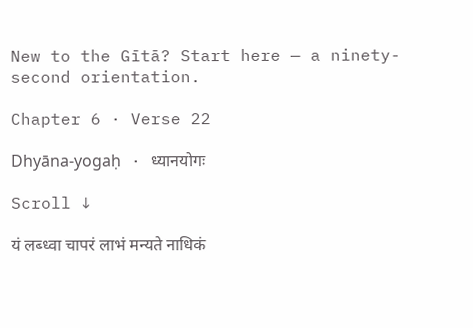New to the Gītā? Start here — a ninety-second orientation.

Chapter 6 · Verse 22

Dhyāna-yogaḥ · ध्यानयोगः

Scroll ↓

यं लब्ध्वा चापरं लाभं मन्यते नाधिकं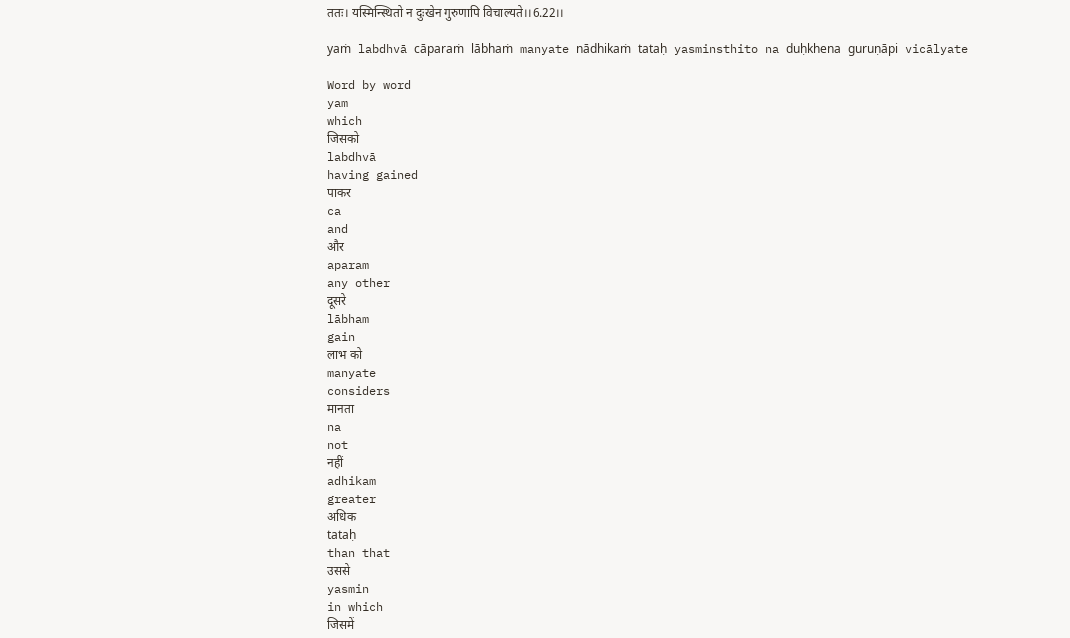ततः। यस्मिन्स्थितो न दुःखेन गुरुणापि विचाल्यते।।6.22।।

yaṁ labdhvā cāparaṁ lābhaṁ manyate nādhikaṁ tataḥ yasminsthito na duḥkhena guruṇāpi vicālyate

Word by word
yam
which
जिसको
labdhvā
having gained
पाकर
ca
and
और
aparam
any other
दूसरे
lābham
gain
लाभ को
manyate
considers
मानता
na
not
नहीं
adhikam
greater
अधिक
tataḥ
than that
उससे
yasmin
in which
जिसमें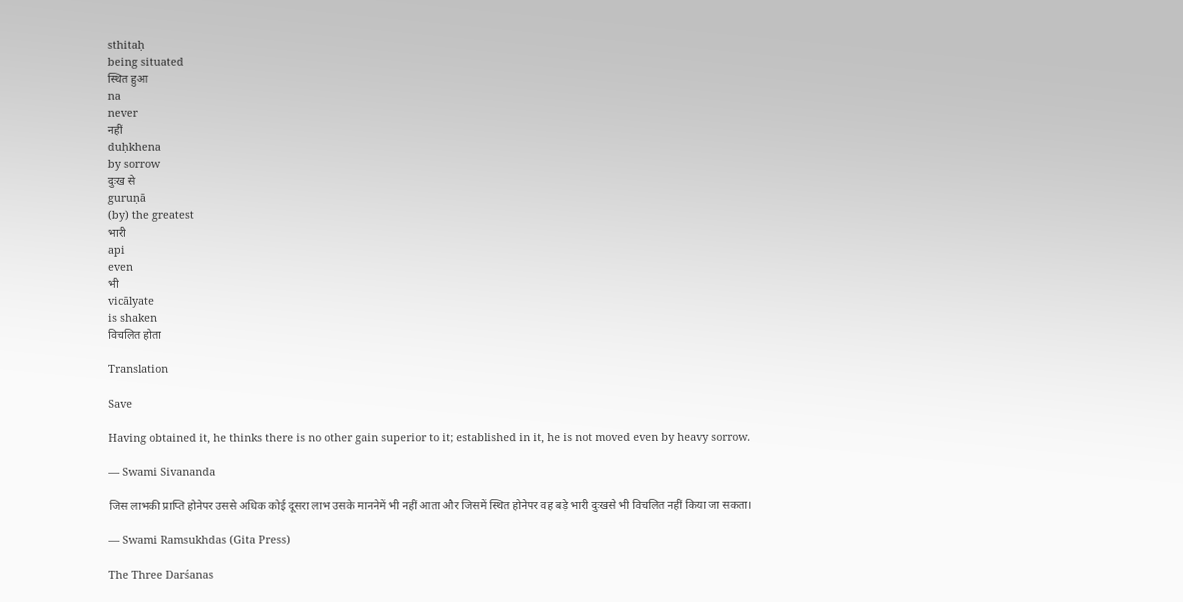sthitaḥ
being situated
स्थित हुआ
na
never
नहीं
duḥkhena
by sorrow
दुःख से
guruṇā
(by) the greatest
भारी
api
even
भी
vicālyate
is shaken
विचलित होता

Translation

Save

Having obtained it, he thinks there is no other gain superior to it; established in it, he is not moved even by heavy sorrow.

— Swami Sivananda

जिस लाभकी प्राप्ति होनेपर उससे अधिक कोई दूसरा लाभ उसके माननेमें भी नहीं आता और जिसमें स्थित होनेपर वह बड़े भारी दुःखसे भी विचलित नहीं किया जा सकता।

— Swami Ramsukhdas (Gita Press)

The Three Darśanas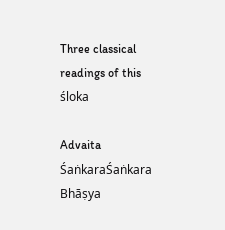Three classical readings of this śloka

Advaita ŚaṅkaraŚaṅkara Bhāṣya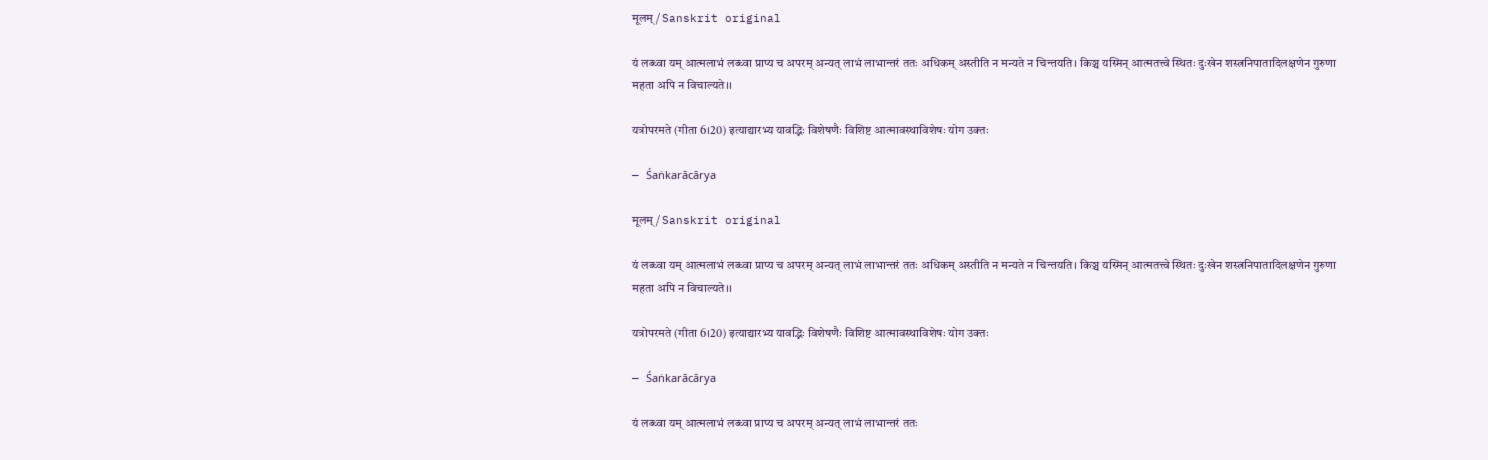मूलम् / Sanskrit original

यं लब्ध्वा यम् आत्मलाभं लब्ध्वा प्राप्य च अपरम् अन्यत् लाभं लाभान्तरं ततः अधिकम् अस्तीति न मन्यते न चिन्तयति। किञ्च यस्मिन् आत्मतत्त्वे स्थितः दुःखेन शस्त्रनिपातादिलक्षणेन गुरुणा महता अपि न विचाल्यते।।

यत्रोपरमते (गीता 6।20) इत्याद्यारभ्य यावद्भिः विशेषणैः विशिष्ट आत्मावस्थाविशेषः योग उक्तः

— Śaṅkarācārya

मूलम् / Sanskrit original

यं लब्ध्वा यम् आत्मलाभं लब्ध्वा प्राप्य च अपरम् अन्यत् लाभं लाभान्तरं ततः अधिकम् अस्तीति न मन्यते न चिन्तयति। किञ्च यस्मिन् आत्मतत्त्वे स्थितः दुःखेन शस्त्रनिपातादिलक्षणेन गुरुणा महता अपि न विचाल्यते।।

यत्रोपरमते (गीता 6।20) इत्याद्यारभ्य यावद्भिः विशेषणैः विशिष्ट आत्मावस्थाविशेषः योग उक्तः

— Śaṅkarācārya

यं लब्ध्वा यम् आत्मलाभं लब्ध्वा प्राप्य च अपरम् अन्यत् लाभं लाभान्तरं ततः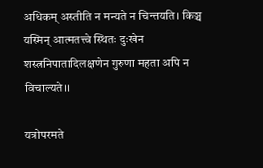अधिकम् अस्तीति न मन्यते न चिन्तयति। किञ्च यस्मिन् आत्मतत्त्वे स्थितः दुःखेन शस्त्रनिपातादिलक्षणेन गुरुणा महता अपि न विचाल्यते।।

यत्रोपरमते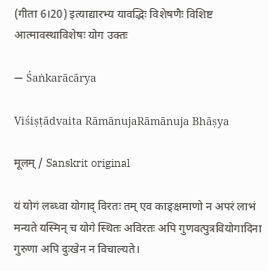(गीता 6।20) इत्याद्यारभ्य यावद्भिः विशेषणैः विशिष्ट आत्मावस्थाविशेषः योग उक्तः

— Śaṅkarācārya

Viśiṣṭādvaita RāmānujaRāmānuja Bhāṣya

मूलम् / Sanskrit original

यं योगं लब्ध्वा योगाद् विरतः तम् एव काङ्क्षमाणो न अपरं लाभं मन्यते यस्मिन् च योगे स्थितः अविरतः अपि गुणवत्पुत्रवियोगादिना गुरुणा अपि दुःखेन न विचाल्यते।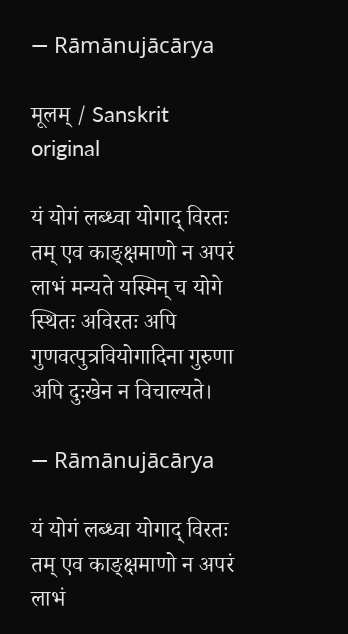— Rāmānujācārya

मूलम् / Sanskrit original

यं योगं लब्ध्वा योगाद् विरतः तम् एव काङ्क्षमाणो न अपरं लाभं मन्यते यस्मिन् च योगे स्थितः अविरतः अपि गुणवत्पुत्रवियोगादिना गुरुणा अपि दुःखेन न विचाल्यते।

— Rāmānujācārya

यं योगं लब्ध्वा योगाद् विरतः तम् एव काङ्क्षमाणो न अपरं लाभं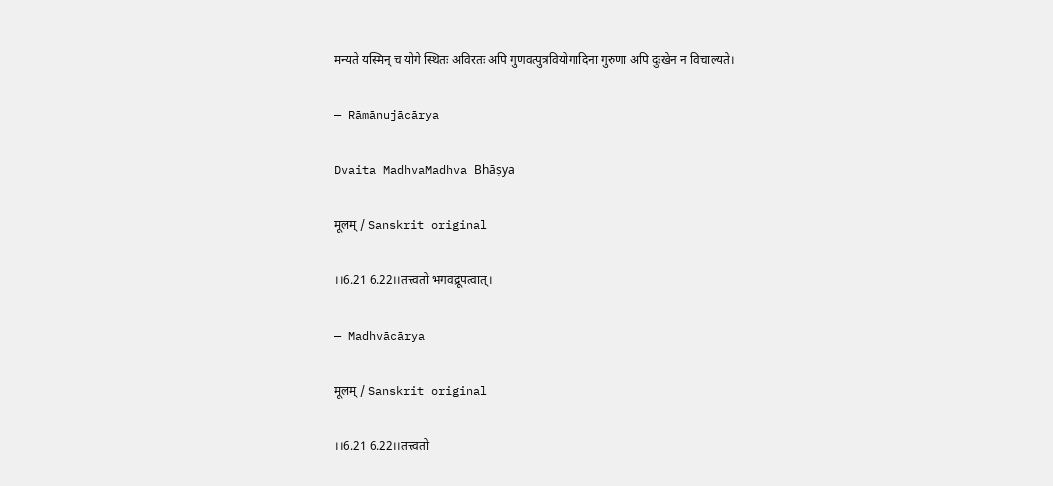मन्यते यस्मिन् च योगे स्थितः अविरतः अपि गुणवत्पुत्रवियोगादिना गुरुणा अपि दुःखेन न विचाल्यते।

— Rāmānujācārya

Dvaita MadhvaMadhva Bhāṣya

मूलम् / Sanskrit original

।।6.21 6.22।।तत्त्वतो भगवद्रूपत्वात्।

— Madhvācārya

मूलम् / Sanskrit original

।।6.21 6.22।।तत्त्वतो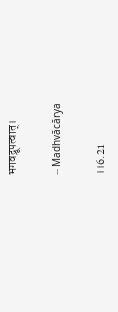भगवद्रूपत्वात्।

— Madhvācārya

।।6.21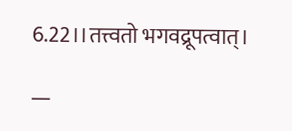6.22।।तत्त्वतो भगवद्रूपत्वात्।

—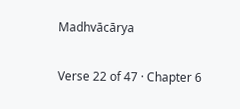Madhvācārya

Verse 22 of 47 · Chapter 6